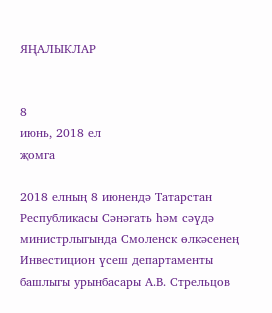ЯҢАЛЫКЛАР


8
июнь, 2018 ел
җомга

2018 елның 8 июнендә Татарстан Республикасы Сәнәгать һәм сәүдә министрлыгында Смоленск өлкәсенең Инвестицион үсеш департаменты башлыгы урынбасары А.В. Стрельцов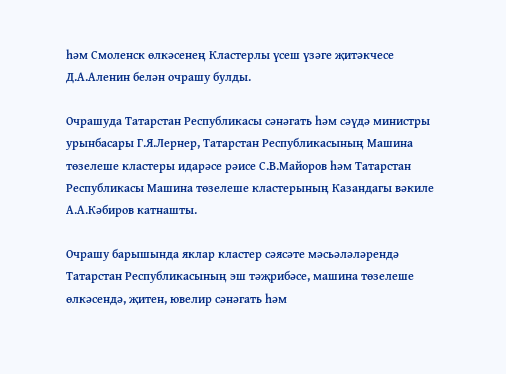һәм Смоленск өлкәсенең Кластерлы үсеш үзәге җитәкчесе Д.А.Аленин белән очрашу булды.

Очрашуда Татарстан Республикасы сәнәгать һәм сәүдә министры урынбасары Г.Я.Лернер, Татарстан Республикасының Машина төзелеше кластеры идарәсе рәисе С.В.Майоров һәм Татарстан Республикасы Машина төзелеше кластерының Казандагы вәкиле А.А.Кәбиров катнашты.

Очрашу барышында яклар кластер сәясәте мәсьәләләрендә Татарстан Республикасының эш тәҗрибәсе, машина төзелеше өлкәсендә, җитен, ювелир сәнәгать һәм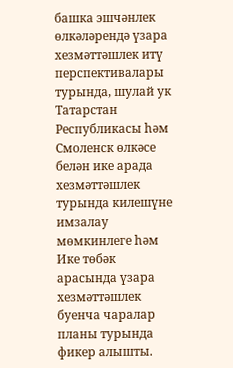башка эшчәнлек өлкәләрендә үзара хезмәттәшлек итү перспективалары турында, шулай ук Татарстан Республикасы һәм Смоленск өлкәсе белән ике арада хезмәттәшлек турында килешүне имзалау мөмкинлеге һәм Ике төбәк арасында үзара хезмәттәшлек буенча чаралар планы турында фикер алышты.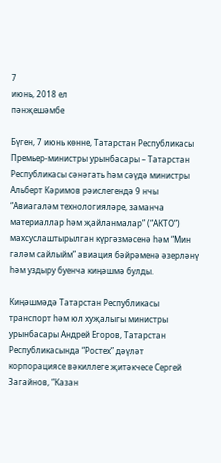7
июнь, 2018 ел
пәнҗешәмбе

Бүген, 7 июнь көнне, Татарстан Республикасы Премьер-министры урынбасары – Татарстан Республикасы сәнәгать һәм сәүдә министры Альберт Кәримов рәислегендә 9 нчы “Авиагаләм технологияләре, заманча материаллар һәм җайланмалар” (“АКТО”) махсуслаштырылган күргәзмәсенә һәм “Мин галәм сайлыйм” авиация бәйрәменә әзерләнү һәм уздыру буенча киңәшмә булды.

Киңәшмәдә Татарстан Республикасы транспорт һәм юл хуҗалыгы министры урынбасары Андрей Егоров, Татарстан Республикасында “Ростех” дәүләт корпорациясе вәкиллеге җитәкчесе Сергей Загайнов, “Казан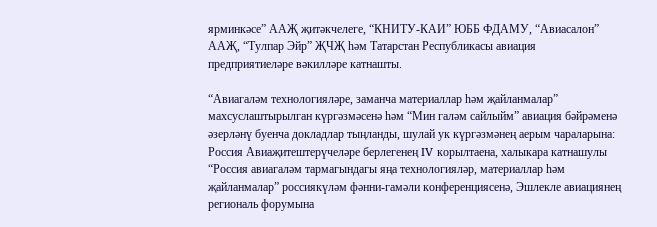ярминкәсе” ААҖ җитәкчелеге, “КНИТУ-КАИ” ЮББ ФДАМУ, “Авиасалон” ААҖ, “Тулпар Эйр” ҖЧҖ һәм Татарстан Республикасы авиация предприятиеләре вәкилләре катнашты.

“Авиагаләм технологияләре, заманча материаллар һәм җайланмалар” махсуслаштырылган күргәзмәсенә һәм “Мин галәм сайлыйм” авиация бәйрәменә әзерләнү буенча докладлар тыңланды, шулай ук күргәзмәнең аерым чараларына: Россия Авиаҗитештерүчеләре берлегенең IV корылтаена, халыкара катнашулы “Россия авиагаләм тармагындагы яңа технологияләр, материаллар һәм җайланмалар” россиякүләм фәнни-гамәли конференциясенә, Эшлекле авиациянең региональ форумына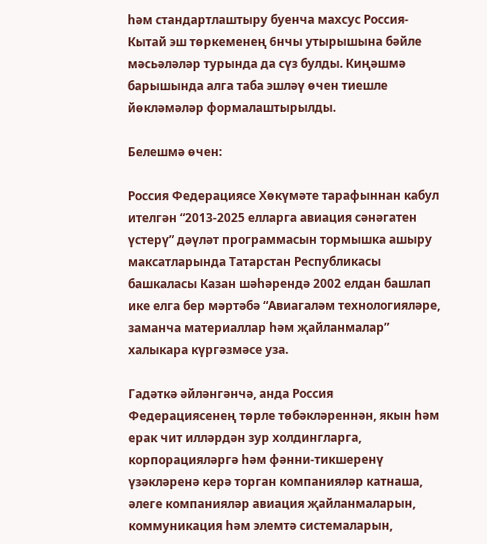һәм стандартлаштыру буенча махсус Россия-Кытай эш төркеменең 6нчы утырышына бәйле мәсьәләләр турында да сүз булды. Киңәшмә барышында алга таба эшләү өчен тиешле йөкләмәләр формалаштырылды.

Белешмә өчен:

Россия Федерациясе Хөкүмәте тарафыннан кабул ителгән “2013-2025 елларга авиация сәнәгатен үстерү” дәүләт программасын тормышка ашыру максатларында Татарстан Республикасы башкаласы Казан шәһәрендә 2002 елдан башлап ике елга бер мәртәбә “Авиагаләм технологияләре, заманча материаллар һәм җайланмалар” халыкара күргәзмәсе уза.

Гадәткә әйләнгәнчә, анда Россия Федерациясенең төрле төбәкләреннән, якын һәм ерак чит илләрдән зур холдингларга, корпорацияләргә һәм фәнни-тикшеренү үзәкләренә керә торган компанияләр катнаша, әлеге компанияләр авиация җайланмаларын, коммуникация һәм элемтә системаларын,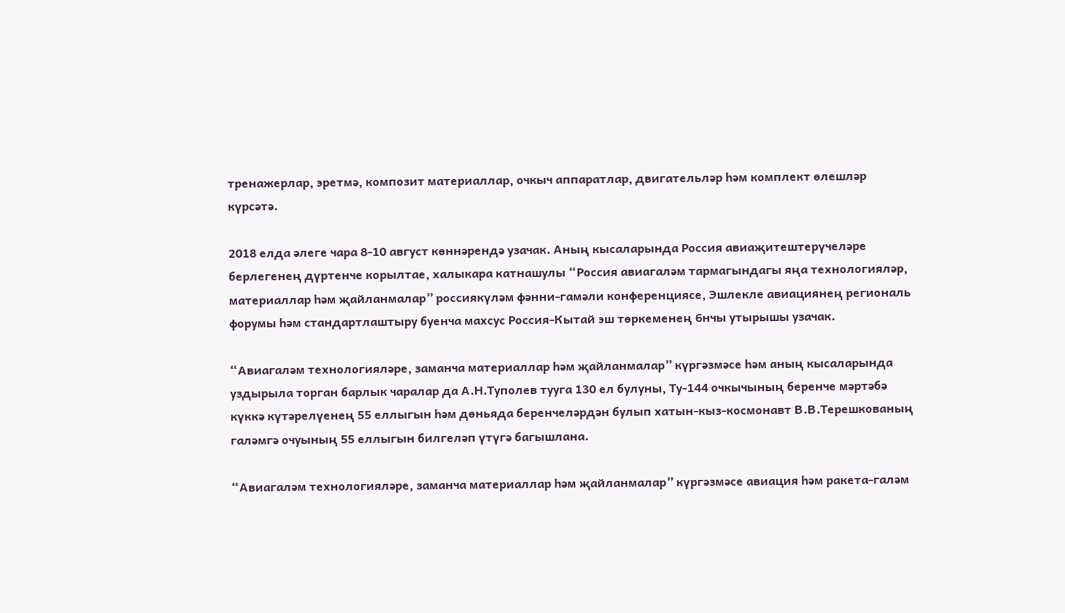тренажерлар, эретмә, композит материаллар, очкыч аппаратлар, двигательләр һәм комплект өлешләр күрсәтә.

2018 елда әлеге чара 8-10 август көннәрендә узачак. Аның кысаларында Россия авиаҗитештерүчеләре берлегенең дүртенче корылтае, халыкара катнашулы “Россия авиагаләм тармагындагы яңа технологияләр, материаллар һәм җайланмалар” россиякүләм фәнни-гамәли конференциясе, Эшлекле авиациянең региональ форумы һәм стандартлаштыру буенча махсус Россия-Кытай эш төркеменең 6нчы утырышы узачак.

“Авиагаләм технологияләре, заманча материаллар һәм җайланмалар” күргәзмәсе һәм аның кысаларында уздырыла торган барлык чаралар да А.Н.Туполев тууга 130 ел булуны, Ту-144 очкычының беренче мәртәбә күккә күтәрелүенең 55 еллыгын һәм дөньяда беренчеләрдән булып хатын-кыз-космонавт В.В.Терешкованың галәмгә очуының 55 еллыгын билгеләп үтүгә багышлана.

“Авиагаләм технологияләре, заманча материаллар һәм җайланмалар” күргәзмәсе авиация һәм ракета-галәм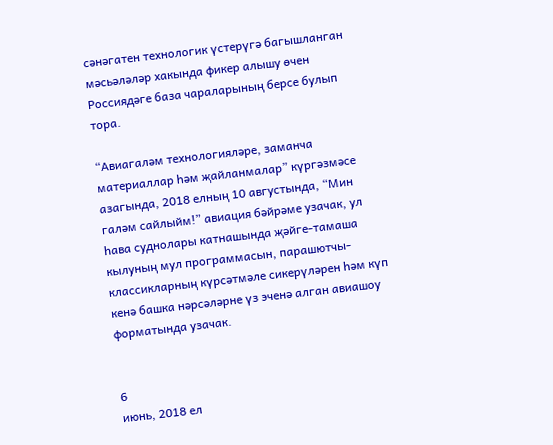сәнәгатен технологик үстерүгә багышланган мәсьәләләр хакында фикер алышу өчен Россиядәге база чараларының берсе булып тора.

“Авиагаләм технологияләре, заманча материаллар һәм җайланмалар” күргәзмәсе азагында, 2018 елның 10 августында, “Мин галәм сайлыйм!” авиация бәйрәме узачак, ул һава суднолары катнашында җәйге-тамаша кылуның мул программасын, парашютчы-классикларның күрсәтмәле сикерүләрен һәм күп кенә башка нәрсәләрне үз эченә алган авиашоу форматында узачак.


6
июнь, 2018 ел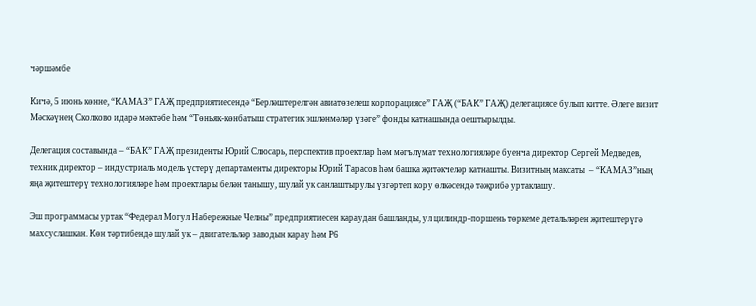чәршәмбе

Кичә, 5 июнь көнне, “КАМАЗ” ГАҖ предприятиесендә “Берләштерелгән авиатөзелеш корпорациясе” ГАҖ (“БАК” ГАҖ) делегациясе булып китте. Әлеге визит Мәскәүнең Сколково идарә мәктәбе һәм “Төньяк-көнбатыш стратегик эшләнмәләр үзәге” фонды катнашында оештырылды.

Делегация составында – “БАК” ГАҖ президенты Юрий Слюсарь, перспектив проектлар һәм мәгълүмат технологияләре буенча директор Сергей Медведев, техник директор – индустриаль модель үстерү департаменты директоры Юрий Тарасов һәм башка җитәкчеләр катнашты. Визитның максаты  – “КАМАЗ”ның яңа җитештерү технологияләре һәм проектлары белән танышу, шулай ук санлаштырулы үзгәртеп кору өлкәсендә тәҗрибә уртаклашу.

Эш программасы уртак “Федерал Могул Набережные Челны” предприятиесен караудан башланды, ул цилиндр-поршень төркеме детальләрен җитештерүгә махсуслашкан. Көн тәртибендә шулай ук – двигательләр заводын карау һәм Р6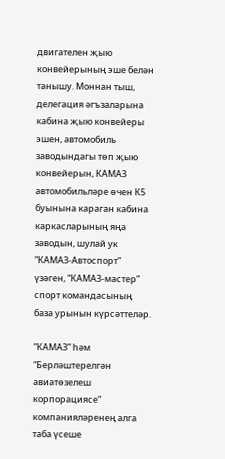двигателен җыю конвейерының эше белән танышу. Моннан тыш, делегация әгъзаларына кабина җыю конвейеры эшен, автомобиль заводындагы төп җыю конвейерын, КАМАЗ автомобильләре өчен К5 буынына караган кабина каркасларының яңа заводын, шулай ук “КАМАЗ-Автоспорт” үзәген, “КАМАЗ-мастер” спорт командасының база урынын күрсәттеләр.

“КАМАЗ” һәм “Берләштерелгән авиатөзелеш корпорациясе” компанияләренең алга таба үсеше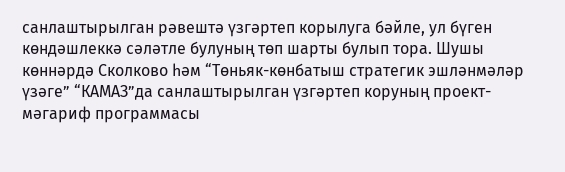санлаштырылган рәвештә үзгәртеп корылуга бәйле, ул бүген көндәшлеккә сәләтле булуның төп шарты булып тора. Шушы көннәрдә Сколково һәм “Төньяк-көнбатыш стратегик эшләнмәләр үзәге” “КАМАЗ”да санлаштырылган үзгәртеп коруның проект-мәгариф программасы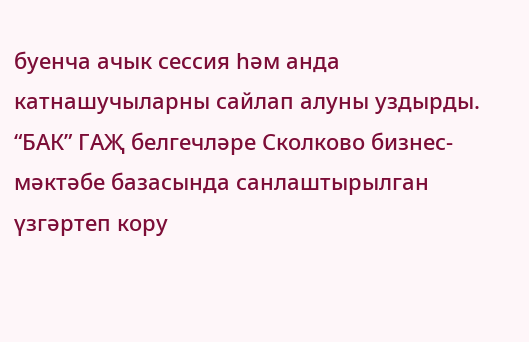буенча ачык сессия һәм анда катнашучыларны сайлап алуны уздырды. “БАК” ГАҖ белгечләре Сколково бизнес-мәктәбе базасында санлаштырылган үзгәртеп кору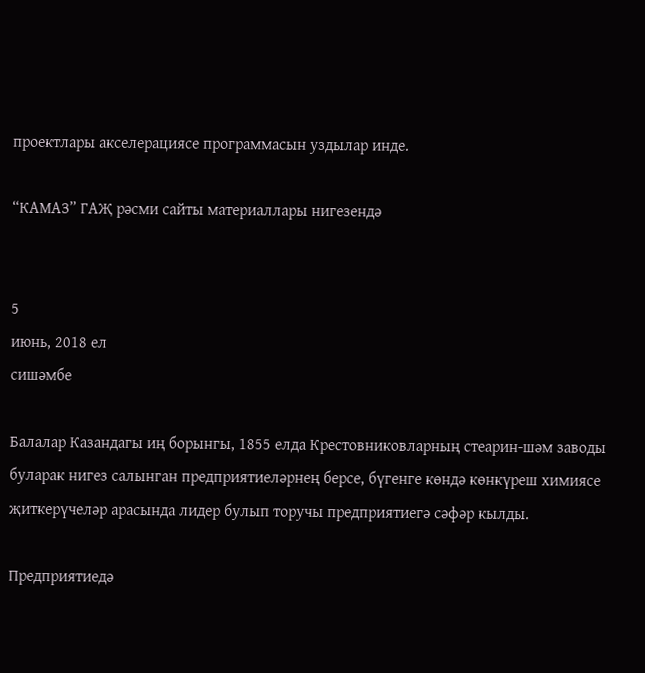проектлары акселерациясе программасын уздылар инде.

“КАМАЗ” ГАҖ рәсми сайты материаллары нигезендә


5
июнь, 2018 ел
сишәмбе

Балалар Казандагы иң борынгы, 1855 елда Крестовниковларның стеарин-шәм заводы буларак нигез салынган предприятиеләрнең берсе, бүгенге көндә көнкүреш химиясе җиткерүчеләр арасында лидер булып торучы предприятиегә сәфәр кылды.

Предприятиедә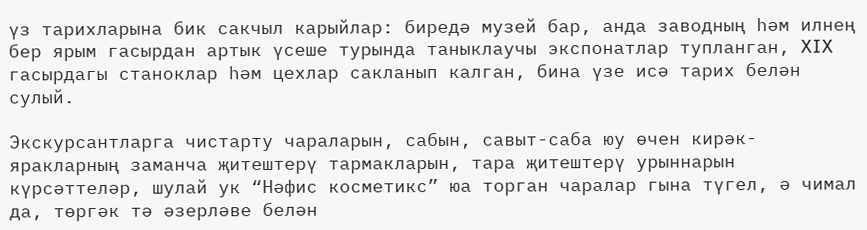үз тарихларына бик сакчыл карыйлар: биредә музей бар, анда заводның һәм илнең бер ярым гасырдан артык үсеше турында таныклаучы экспонатлар тупланган, XIX гасырдагы станоклар һәм цехлар сакланып калган, бина үзе исә тарих белән сулый.

Экскурсантларга чистарту чараларын, сабын, савыт-саба юу өчен кирәк-яракларның заманча җитештерү тармакларын, тара җитештерү урыннарын күрсәттеләр, шулай ук “Нәфис косметикс” юа торган чаралар гына түгел, ә чимал да, төргәк тә әзерләве белән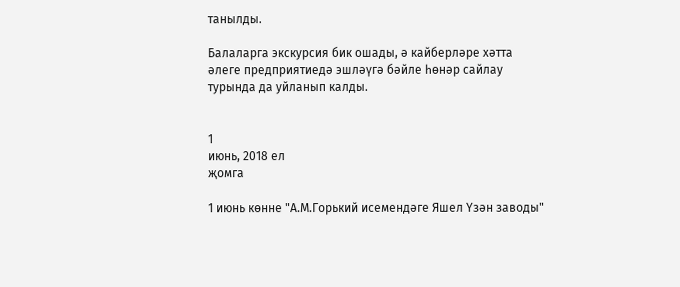танылды.

Балаларга экскурсия бик ошады, ә кайберләре хәтта әлеге предприятиедә эшләүгә бәйле һөнәр сайлау турында да уйланып калды.


1
июнь, 2018 ел
җомга

1 июнь көнне "А.М.Горький исемендәге Яшел Үзән заводы"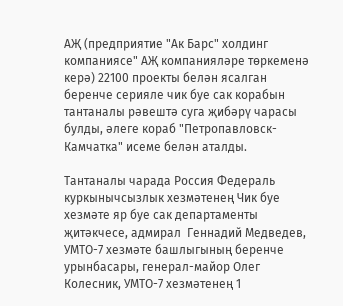АҖ (предприятие "Ак Барс" холдинг компаниясе" АҖ компанияләре төркеменә керә) 22100 проекты белән ясалган беренче серияле чик буе сак корабын тантаналы рәвештә суга җибәрү чарасы булды, әлеге кораб "Петропавловск-Камчатка" исеме белән аталды.

Тантаналы чарада Россия Федераль куркынычсызлык хезмәтенең Чик буе хезмәте яр буе сак департаменты җитәкчесе, адмирал  Геннадий Медведев, УМТО-7 хезмәте башлыгының беренче урынбасары, генерал-майор Олег Колесник, УМТО-7 хезмәтенең 1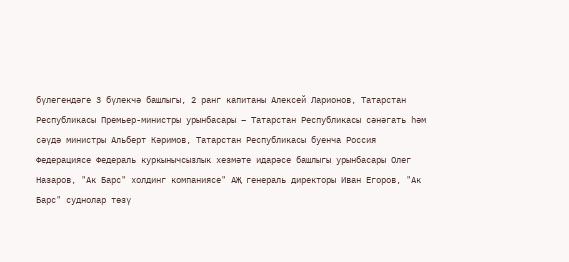бүлегендәге 3 бүлекчә башлыгы, 2 ранг капитаны Алексей Ларионов, Татарстан Республикасы Премьер-министры урынбасары – Татарстан Республикасы сәнәгать һәм сәүдә министры Альберт Кәримов, Татарстан Республикасы буенча Россия Федерациясе Федераль куркынычсызлык хезмәте идарәсе башлыгы урынбасары Олег Назаров, "Ак Барс" холдинг компаниясе" АҖ генераль директоры Иван Егоров, "Ак Барс" суднолар төзү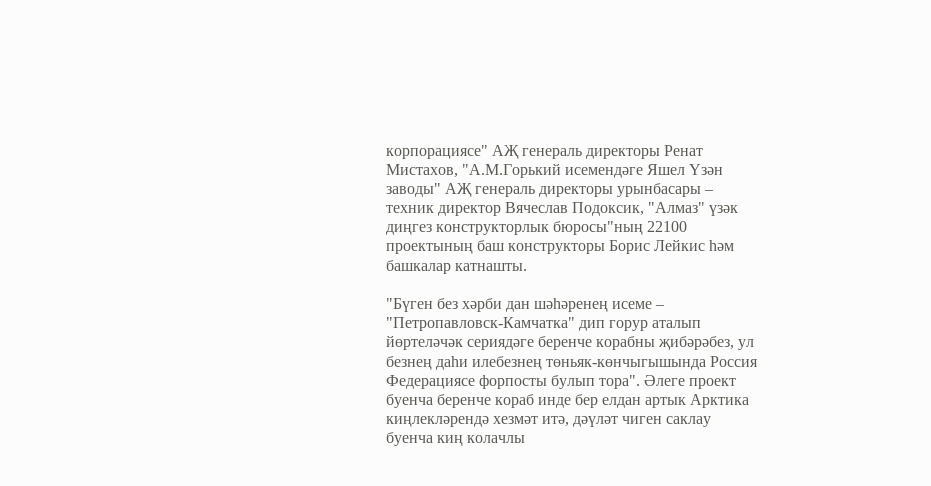корпорациясе" АҖ генераль директоры Ренат Мистахов, "А.М.Горький исемендәге Яшел Үзән заводы" АҖ генераль директоры урынбасары – техник директор Вячеслав Подоксик, "Алмаз" үзәк диңгез конструкторлык бюросы"ның 22100 проектының баш конструкторы Борис Лейкис һәм башкалар катнашты.

"Бүген без хәрби дан шәһәренең исеме – "Петропавловск-Камчатка" дип горур аталып йөртеләчәк сериядәге беренче корабны җибәрәбез, ул безнең даһи илебезнең төньяк-көнчыгышында Россия Федерациясе форпосты булып тора". Әлеге проект буенча беренче кораб инде бер елдан артык Арктика киңлекләрендә хезмәт итә, дәүләт чиген саклау буенча киң колачлы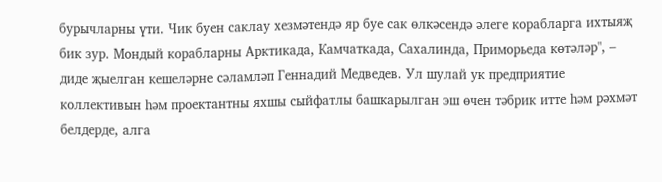бурычларны үти. Чик буен саклау хезмәтендә яр буе сак өлкәсендә әлеге корабларга ихтыяҗ бик зур. Мондый корабларны Арктикада, Камчаткада, Сахалинда, Приморьеда көтәләр", – диде җыелган кешеләрне сәламләп Геннадий Медведев. Ул шулай ук предприятие коллективын һәм проектантны яхшы сыйфатлы башкарылган эш өчен тәбрик итте һәм рәхмәт белдерде, алга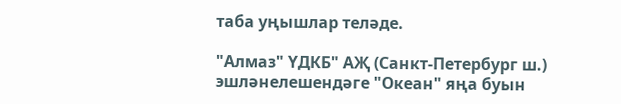таба уңышлар теләде.

"Алмаз" ҮДКБ" АҖ (Санкт-Петербург ш.) эшләнелешендәге "Океан" яңа буын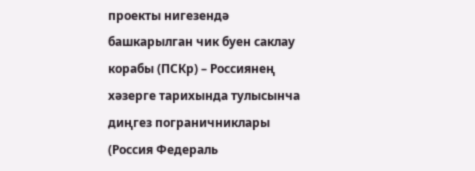проекты нигезендә башкарылган чик буен саклау корабы (ПСКр) – Россиянең хәзерге тарихында тулысынча диңгез пограничниклары (Россия Федераль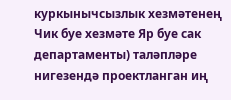куркынычсызлык хезмәтенең Чик буе хезмәте Яр буе сак департаменты) таләпләре нигезендә проектланган иң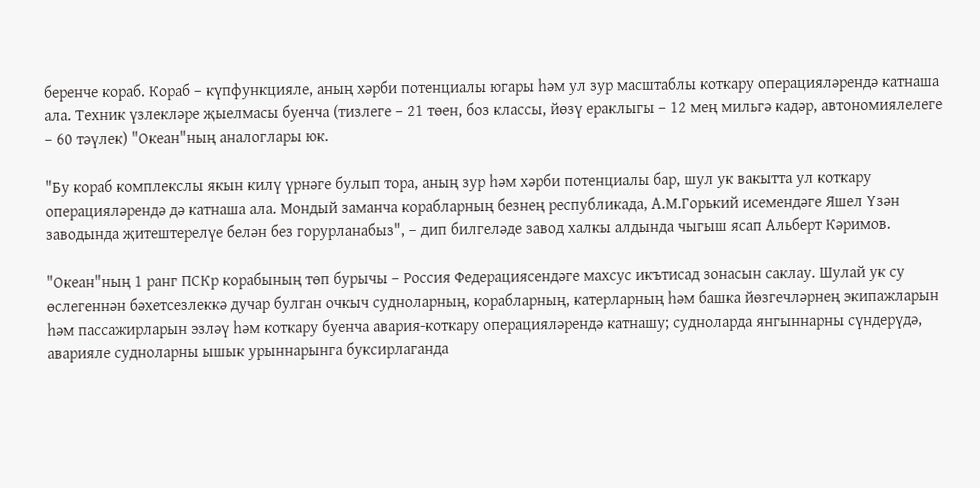беренче кораб. Кораб – күпфункцияле, аның хәрби потенциалы югары һәм ул зур масштаблы коткару операцияләрендә катнаша ала. Техник үзлекләре җыелмасы буенча (тизлеге – 21 төен, боз классы, йөзү ераклыгы – 12 мең мильгә кадәр, автономиялелеге – 60 тәүлек) "Океан"ның аналоглары юк.

"Бу кораб комплекслы якын килү үрнәге булып тора, аның зур һәм хәрби потенциалы бар, шул ук вакытта ул коткару операцияләрендә дә катнаша ала. Мондый заманча корабларның безнең республикада, А.М.Горький исемендәге Яшел Үзән заводында җитештерелүе белән без горурланабыз", – дип билгеләде завод халкы алдында чыгыш ясап Альберт Кәримов.

"Океан"ның 1 ранг ПСКр корабының төп бурычы – Россия Федерациясендәге махсус икътисад зонасын саклау. Шулай ук су өслегеннән бәхетсезлеккә дучар булган очкыч судноларның, корабларның, катерларның һәм башка йөзгечләрнең экипажларын һәм пассажирларын эзләү һәм коткару буенча авария-коткару операцияләрендә катнашу; судноларда янгыннарны сүндерүдә, аварияле судноларны ышык урыннарынга буксирлаганда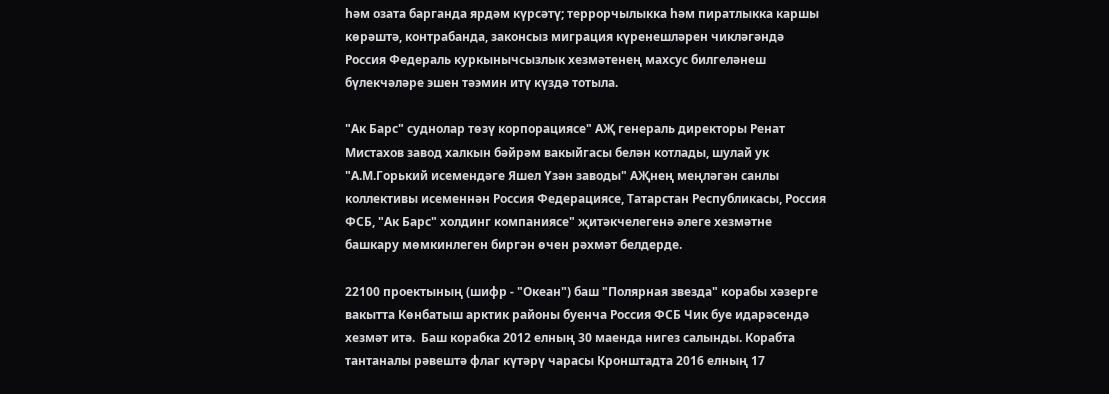һәм озата барганда ярдәм күрсәтү; террорчылыкка һәм пиратлыкка каршы көрәштә, контрабанда, законсыз миграция күренешләрен чикләгәндә Россия Федераль куркынычсызлык хезмәтенең махсус билгеләнеш бүлекчәләре эшен тәэмин итү күздә тотыла.

"Ак Барс" суднолар төзү корпорациясе" АҖ генераль директоры Ренат Мистахов завод халкын бәйрәм вакыйгасы белән котлады, шулай ук "А.М.Горький исемендәге Яшел Үзән заводы" АҖнең меңләгән санлы коллективы исеменнән Россия Федерациясе, Татарстан Республикасы, Россия ФСБ, "Ак Барс" холдинг компаниясе" җитәкчелегенә әлеге хезмәтне башкару мөмкинлеген биргән өчен рәхмәт белдерде.

22100 проектының (шифр - "Океан") баш "Полярная звезда" корабы хәзерге вакытта Көнбатыш арктик районы буенча Россия ФСБ Чик буе идарәсендә хезмәт итә.  Баш корабка 2012 елның 30 маенда нигез салынды. Корабта тантаналы рәвештә флаг күтәрү чарасы Кронштадта 2016 елның 17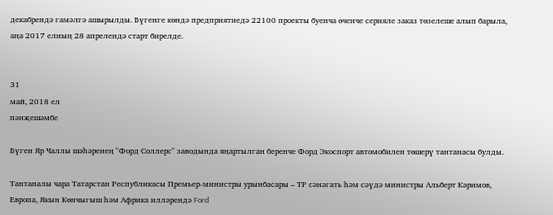декабрендә гамәлгә ашырылды. Бүгенге көндә предприятиедә 22100 проекты буенча өченче серияле заказ төзелеше алып барыла, аңа 2017 елның 28 апрелендә старт бирелде.


31
май, 2018 ел
пәнҗешәмбе

Бүген Яр Чаллы шәһәренең "Форд Соллерс" заводында яңартылган беренче Форд Экоспорт автомобилен төшерү тантанасы булды.

Тантаналы чара Татарстан Республикасы Премьер-министры урынбасары – ТР сәнәгать һәм сәүдә министры Альберт Кәримов, Европа, Якын Көнчыгыш һәм Африка илләрендә Ford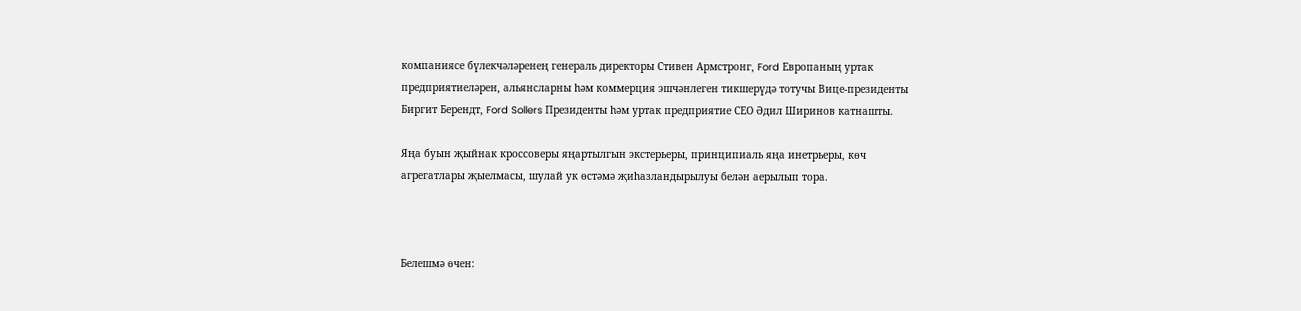компаниясе бүлекчәләренең генераль директоры Стивен Армстронг, Ford Европаның уртак предприятиеләрен, альянсларны һәм коммерция эшчәнлеген тикшерүдә тотучы Вице-президенты Биргит Берендт, Ford Sollers Президенты һәм уртак предприятие СЕО Әдил Ширинов катнашты.

Яңа буын җыйнак кроссоверы яңартылгын экстерьеры, принципиаль яңа инетрьеры, көч агрегатлары җыелмасы, шулай ук өстәмә җиһазландырылуы белән аерылып тора.



Белешмә өчен: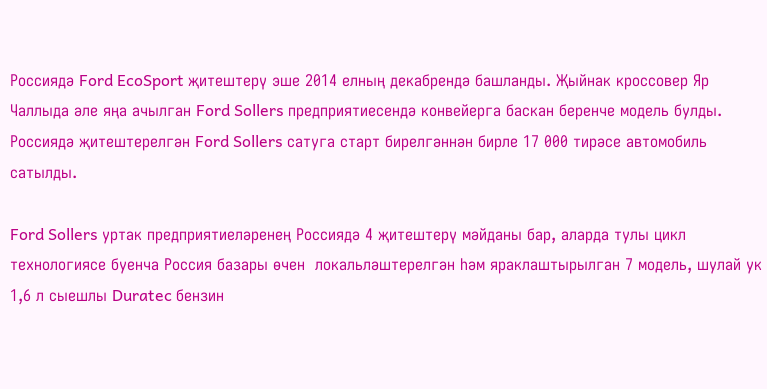Россиядә Ford EcoSport җитештерү эше 2014 елның декабрендә башланды. Җыйнак кроссовер Яр Чаллыда әле яңа ачылган Ford Sollers предприятиесендә конвейерга баскан беренче модель булды. Россиядә җитештерелгән Ford Sollers сатуга старт бирелгәннән бирле 17 000 тирәсе автомобиль сатылды.

Ford Sollers уртак предприятиеләренең Россиядә 4 җитештерү мәйданы бар, аларда тулы цикл технологиясе буенча Россия базары өчен  локальләштерелгән һәм яраклаштырылган 7 модель, шулай ук 1,6 л сыешлы Duratec бензин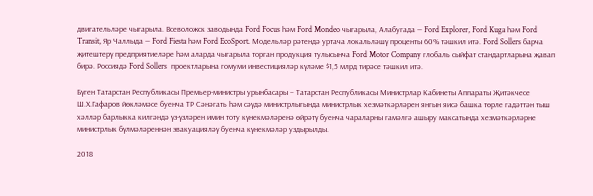двигательләре чыгарыла. Всеволожск заводында Ford Focus һәм Ford Mondeo чыгарыла, Алабугада — Ford Explorer, Ford Kuga һәм Ford Transit, Яр Чаллыда — Ford Fiesta һәм Ford EcoSport. Модельләр рәтендә уртача локальләшү проценты 60% тәшкил итә. Ford Sollers барча җитештерү предприятиеләре һәм аларда чыгарыла торган продукция тулысынча Ford Motor Company глобаль сыйфат стандартларына җавап бирә. Россиядә Ford Sollers  проектларына гомуми инвестицияләр күләме $1,5 млрд тирәсе тәшкил итә.

Бүген Татарстан Республикасы Премьер-министры урынбасары – Татарстан Республикасы Министрлар Кабинеты Аппараты Җитәкчесе Ш.Х.Гафаров йөкләмәсе буенча ТР Сәнәгать һәм сәүдә министрлыгында министрлык хезмәткәрләрен янгын яисә башка төрле гадәттән тыш хәлләр барлыкка килгәндә үз-үзләрен имин тоту күнекмәләренә өйрәтү буенча чараларны гамәлгә ашыру максатында хезмәткәрләрне министрлык бүлмәләреннән эвакуацияләү буенча күнекмәләр уздырылды.

2018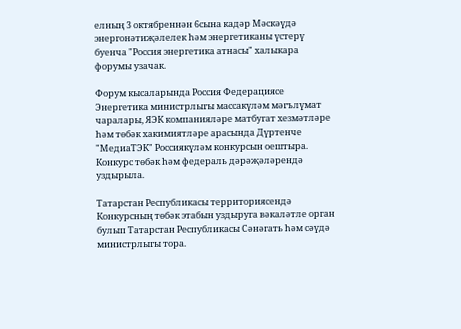елның 3 октябреннән 6сына кадәр Мәскәүдә энергонәтиҗәлелек һәм энергетиканы үстерү буенча "Россия энергетика атнасы" халыкара форумы узачак.

Форум кысаларында Россия Федерациясе Энергетика министрлыгы массакүләм мәгълүмат чаралары, ЯЭК компанияләре матбугат хезмәтләре һәм төбәк хакимиятләре арасында Дүртенче "МедиаТЭК" Россиякүләм конкурсын оештыра. Конкурс төбәк һәм федераль дәрәҗәләрендә уздырыла.

Татарстан Республикасы территориясендә Конкурсның төбәк этабын уздыруга вәкаләтле орган булып Татарстан Республикасы Сәнәгать һәм сәүдә министрлыгы тора.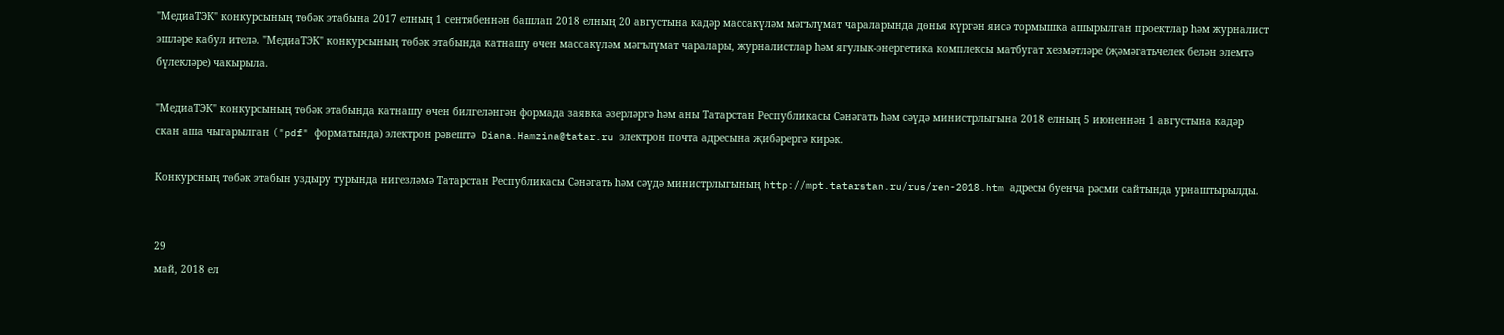"МедиаТЭК" конкурсының төбәк этабына 2017 елның 1 сентябеннән башлап 2018 елның 20 августына кадәр массакүләм мәгълүмат чараларында дөнья күргән яисә тормышка ашырылган проектлар һәм журналист эшләре кабул ителә. "МедиаТЭК" конкурсының төбәк этабында катнашу өчен массакүләм мәгълүмат чаралары, журналистлар һәм ягулык-энергетика комплексы матбугат хезмәтләре (җәмәгатьчелек белән элемтә бүлекләре) чакырыла.

"МедиаТЭК" конкурсының төбәк этабында катнашу өчен билгеләнгән формада заявка әзерләргә һәм аны Татарстан Республикасы Сәнәгать һәм сәүдә министрлыгына 2018 елның 5 июненнән 1 августына кадәр скан аша чыгарылган ("pdf" форматында) электрон рәвештә  Diana.Hamzina@tatar.ru электрон почта адресына җибәрергә кирәк.

Конкурсның төбәк этабын уздыру турында нигезләмә Татарстан Республикасы Сәнәгать һәм сәүдә министрлыгының http://mpt.tatarstan.ru/rus/ren-2018.htm адресы буенча рәсми сайтында урнаштырылды.


29
май, 2018 ел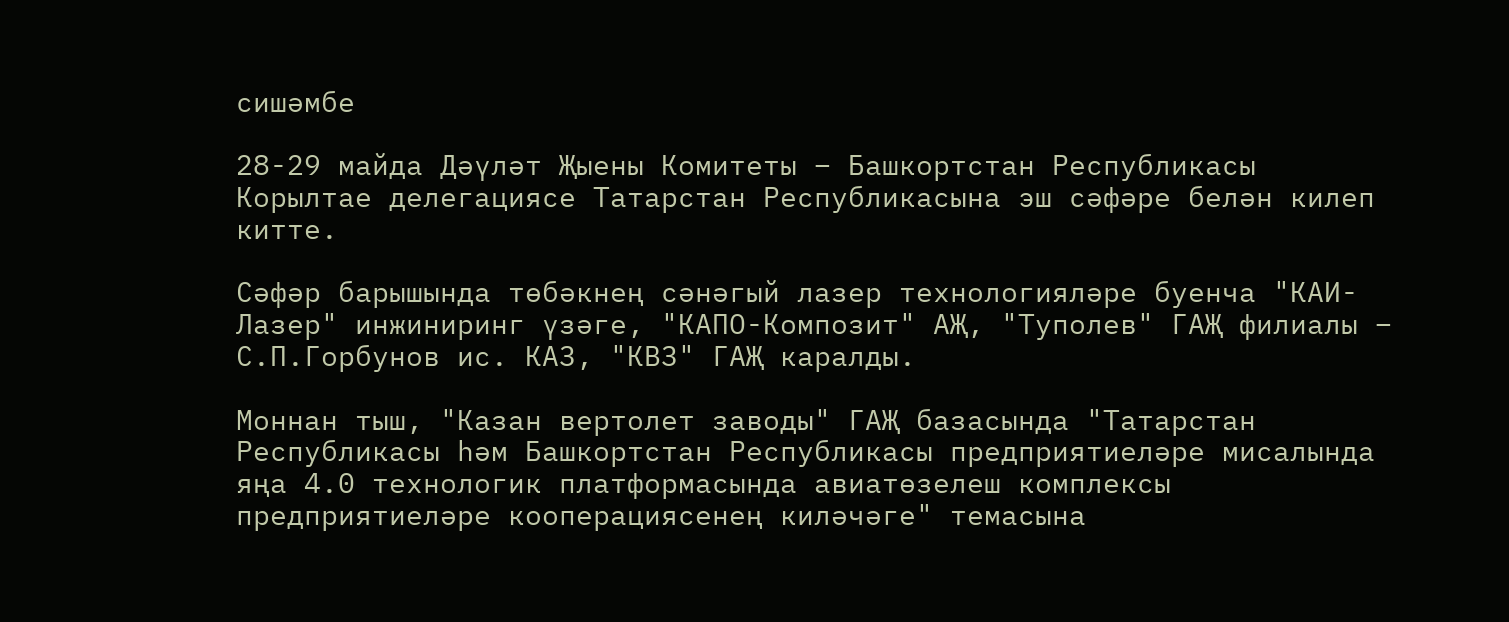сишәмбе

28-29 майда Дәүләт Җыены Комитеты – Башкортстан Республикасы Корылтае делегациясе Татарстан Республикасына эш сәфәре белән килеп китте.

Сәфәр барышында төбәкнең сәнәгый лазер технологияләре буенча "КАИ-Лазер" инжиниринг үзәге, "КАПО-Композит" АҖ, "Туполев" ГАҖ филиалы – С.П.Горбунов ис. КАЗ, "КВЗ" ГАҖ каралды.

Моннан тыш, "Казан вертолет заводы" ГАҖ базасында "Татарстан Республикасы һәм Башкортстан Республикасы предприятиеләре мисалында яңа 4.0 технологик платформасында авиатөзелеш комплексы предприятиеләре кооперациясенең киләчәге" темасына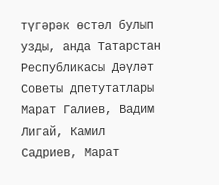түгәрәк өстәл булып узды, анда Татарстан Республикасы Дәүләт Советы дпетутатлары Марат Галиев, Вадим Лигай, Камил Садриев, Марат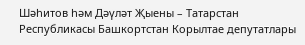Шәһитов һәм Дәүләт Җыены – Татарстан Республикасы Башкортстан Корылтае депутатлары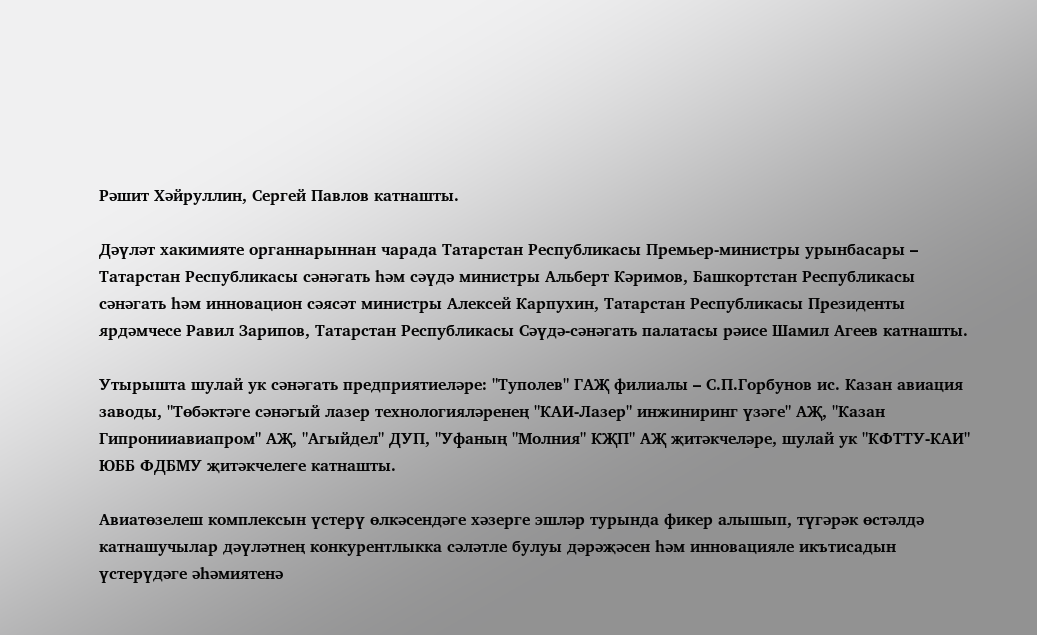Рәшит Хәйруллин, Сергей Павлов катнашты.

Дәүләт хакимияте органнарыннан чарада Татарстан Республикасы Премьер-министры урынбасары – Татарстан Республикасы сәнәгать һәм сәүдә министры Альберт Кәримов, Башкортстан Республикасы сәнәгать һәм инновацион сәясәт министры Алексей Карпухин, Татарстан Республикасы Президенты ярдәмчесе Равил Зарипов, Татарстан Республикасы Сәүдә-сәнәгать палатасы рәисе Шамил Агеев катнашты.

Утырышта шулай ук сәнәгать предприятиеләре: "Туполев" ГАҖ филиалы – С.П.Горбунов ис. Казан авиация заводы, "Төбәктәге сәнәгый лазер технологияләренең "КАИ-Лазер" инжиниринг үзәге" АҖ, "Казан Гипронииавиапром" АҖ, "Агыйдел" ДУП, "Уфаның "Молния" КҖП" АҖ җитәкчеләре, шулай ук "КФТТУ-КАИ" ЮББ ФДБМУ җитәкчелеге катнашты.

Авиатөзелеш комплексын үстерү өлкәсендәге хәзерге эшләр турында фикер алышып, түгәрәк өстәлдә катнашучылар дәүләтнең конкурентлыкка сәләтле булуы дәрәҗәсен һәм инновацияле икътисадын үстерүдәге әһәмиятенә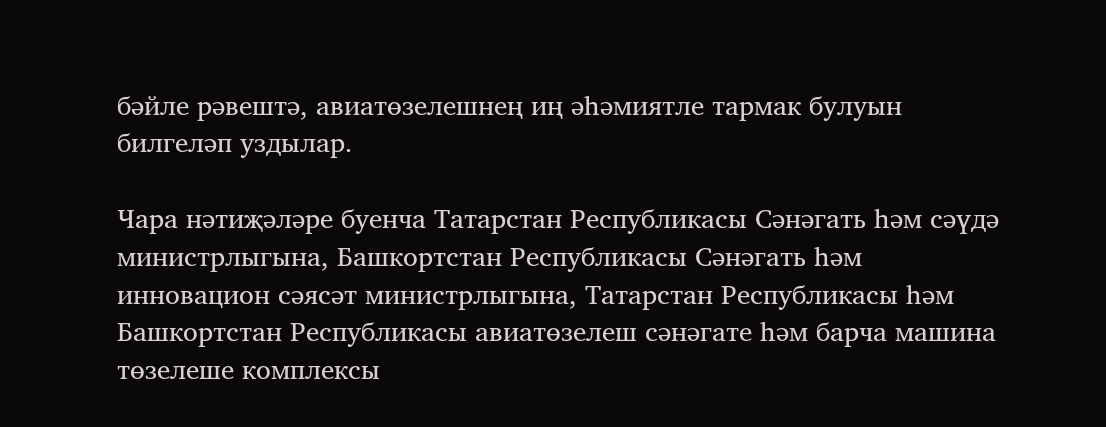бәйле рәвештә, авиатөзелешнең иң әһәмиятле тармак булуын билгеләп уздылар.

Чара нәтиҗәләре буенча Татарстан Республикасы Сәнәгать һәм сәүдә министрлыгына, Башкортстан Республикасы Сәнәгать һәм инновацион сәясәт министрлыгына, Татарстан Республикасы һәм Башкортстан Республикасы авиатөзелеш сәнәгате һәм барча машина төзелеше комплексы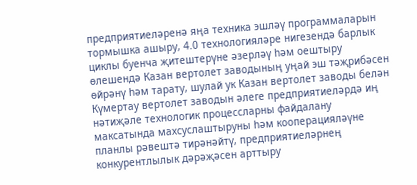предприятиеләренә яңа техника эшләү программаларын тормышка ашыру, 4.0 технологияләре нигезендә барлык циклы буенча җитештерүне әзерләү һәм оештыру өлешендә Казан вертолет заводының уңай эш тәҗрибәсен өйрәнү һәм тарату, шулай ук Казан вертолет заводы белән Күмертау вертолет заводын әлеге предприятиеләрдә иң нәтиҗәле технологик процессларны файдалану максатында махсуслаштыруны һәм кооперацияләүне планлы рәвештә тирәнәйтү, предприятиеләрнең конкурентлылык дәрәҗәсен арттыру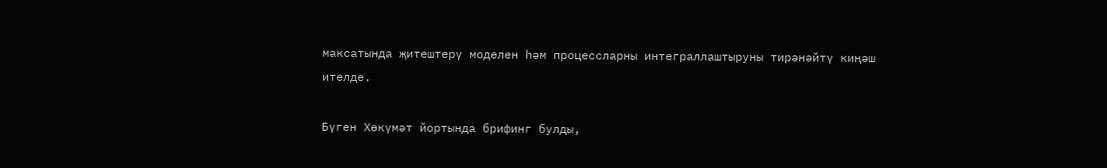максатында җитештерү моделен һәм процессларны интеграллаштыруны тирәнәйтү киңәш ителде.

Бүген Хөкүмәт йортында брифинг булды,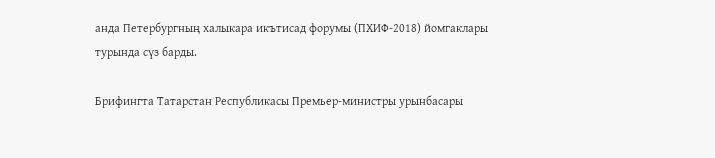анда Петербургның халыкара икътисад форумы (ПХИФ-2018) йомгаклары турында сүз барды.

Брифингта Татарстан Республикасы Премьер-министры урынбасары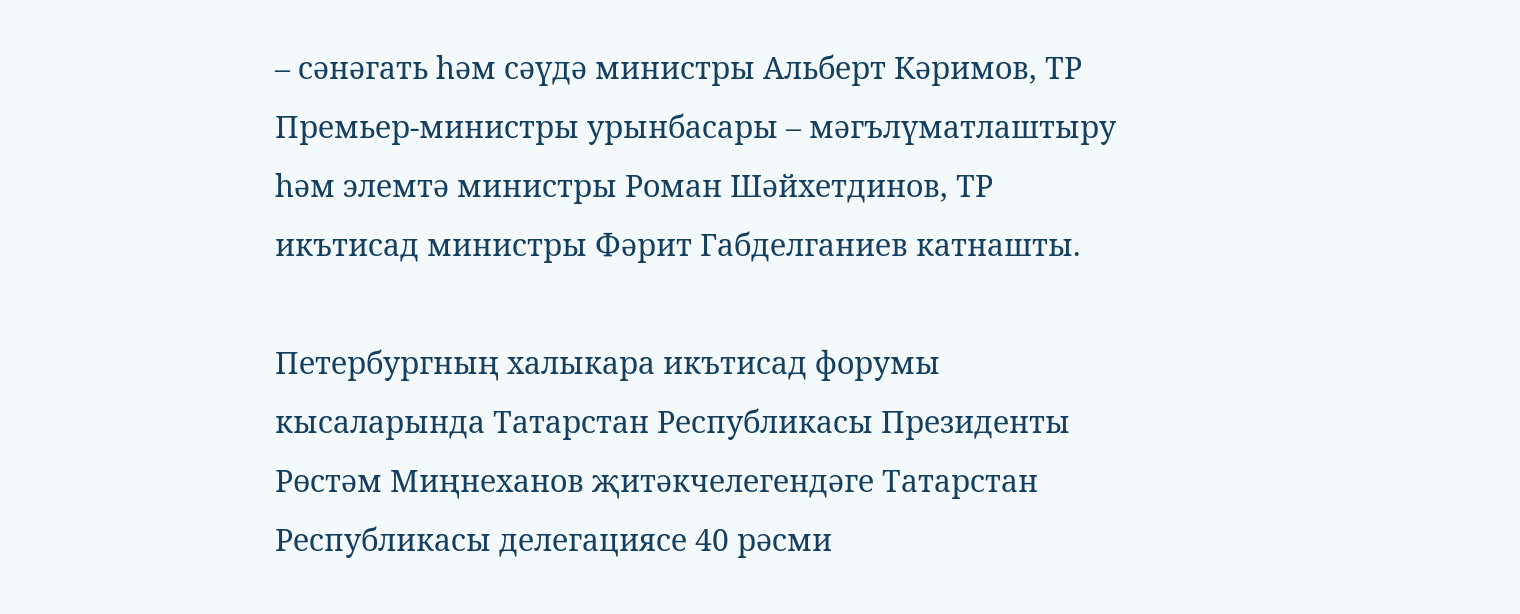– сәнәгать һәм сәүдә министры Альберт Кәримов, ТР Премьер-министры урынбасары – мәгълүматлаштыру һәм элемтә министры Роман Шәйхетдинов, ТР икътисад министры Фәрит Габделганиев катнашты.

Петербургның халыкара икътисад форумы кысаларында Татарстан Республикасы Президенты Рөстәм Миңнеханов җитәкчелегендәге Татарстан Республикасы делегациясе 40 рәсми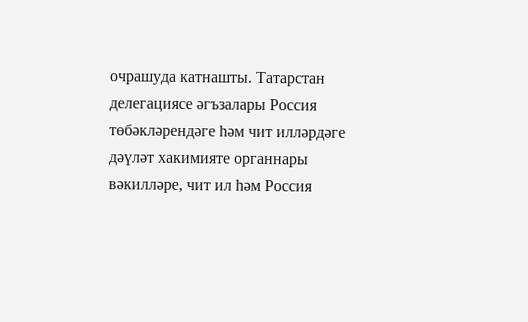очрашуда катнашты. Татарстан делегациясе әгъзалары Россия төбәкләрендәге һәм чит илләрдәге дәүләт хакимияте органнары вәкилләре, чит ил һәм Россия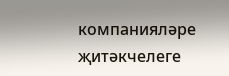компанияләре җитәкчелеге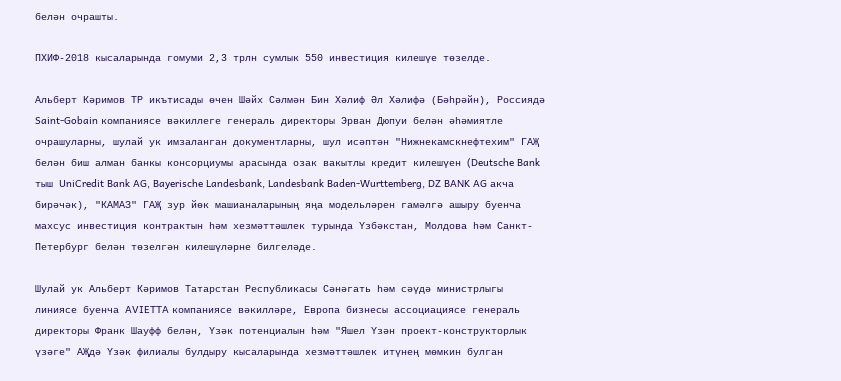белән очрашты.

ПХИФ-2018 кысаларында гомуми 2,3 трлн сумлык 550 инвестиция килешүе төзелде.

Альберт Кәримов ТР икътисады өчен Шәйх Сәлмән Бин Хәлиф Әл Хәлифә (Бәһрәйн), Россиядә Saint-Gobain компаниясе вәкиллеге генераль директоры Эрван Дюпуи белән әһәмиятле очрашуларны, шулай ук имзаланган документларны, шул исәптән "Нижнекамскнефтехим" ГАҖ белән биш алман банкы консорциумы арасында озак вакытлы кредит килешүен (Deutsche Bank тыш UniCredit Bank AG, Bayerische Landesbank, Landesbank Baden-Wurttemberg, DZ BANK AG акча бирәчәк), "КАМАЗ" ГАҖ зур йөк машианаларының яңа модельләрен гамәлгә ашыру буенча махсус инвестиция контрактын һәм хезмәттәшлек турында Үзбәкстан, Молдова һәм Санкт-Петербург белән төзелгән килешүләрне билгеләде.

Шулай ук Альберт Кәримов Татарстан Республикасы Сәнәгать һәм сәүдә министрлыгы линиясе буенча AVIETTA компаниясе вәкилләре, Европа бизнесы ассоциациясе генераль директоры Франк Шауфф белән, Үзәк потенциалын һәм "Яшел Үзән проект-конструкторлык үзәге" АҖдә Үзәк филиалы булдыру кысаларында хезмәттәшлек итүнең мөмкин булган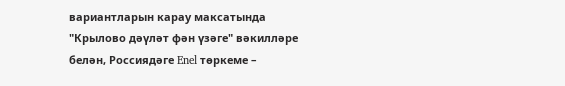вариантларын карау максатында "Крылово дәүләт фән үзәге" вәкилләре белән, Россиядәге Enel төркеме –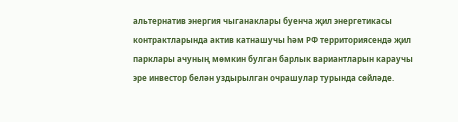альтернатив энергия чыганаклары буенча җил энергетикасы контрактларында актив катнашучы һәм РФ территориясендә җил парклары ачуның мөмкин булган барлык вариантларын караучы эре инвестор белән уздырылган очрашулар турында сөйләде.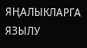ЯҢАЛЫКЛАРГА ЯЗЫЛУ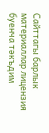Сайттагы барлык материаллар лицензия буенча тәкъдим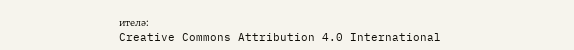ителә:
Creative Commons Attribution 4.0 International